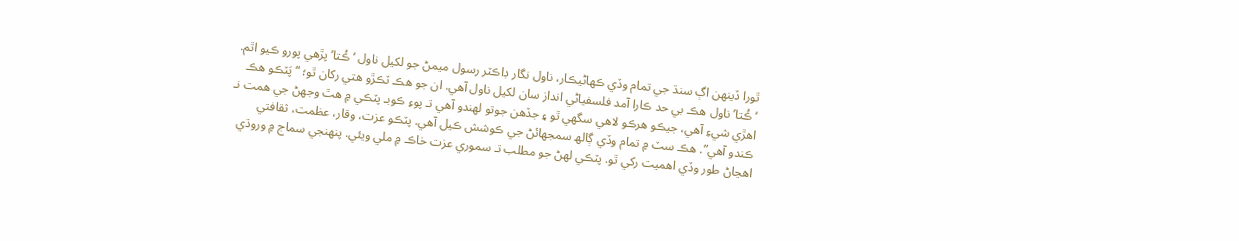ٿورا ڏينھن اڳ سنڌ جي تمام وڏي ڪھاڻيڪار، ناول نگار ڊاڪٽر رسول ميمڻ جو لکيل ناول ‘ڪُتا’ پڙھي پورو ڪيو اٿم. ‘ڪُتا’ ناول ھڪ بي حد ڪارا آمد فلسفياڻي انداز سان لکيل ناول آھي. ان جو ھڪ ٽڪڙو ھتي رکان ٿو؛ “پَٽڪو ھڪ اھڙي شيءِ آھي، جيڪو ھرڪو لاھي سگھي ٿو ۽ جڏھن جوتو لھندو آھي تـ پوءِ ڪوبـ پٽڪي ۾ ھٿ وجھڻ جي ھمت نـ ڪندو آھي”. ھڪ سٽ ۾ تمام وڏي ڳالھ سمجھائڻ جي ڪوشش ڪيل آھي. پٽڪو عزت، وقار، عظمت، ثقافتي اھڃاڻ طور وڏي اھميت رکي ٿو. پٽڪي لھڻ جو مطلب تـ سموري عزت خاڪ ۾ ملي ويئي. پنھنجي سماج ۾ وروڌي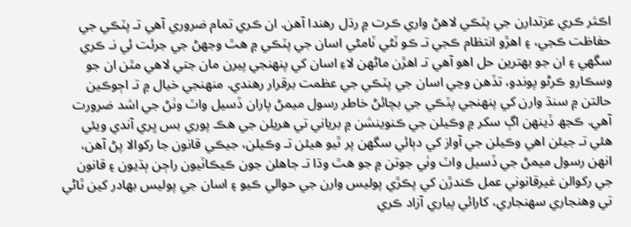اڪثر ڪري عزتدارن جي پٽڪي لاھڻ واري ڪرت ۾ رڌل رھندا آھن. ان ڪري تمام ضروري آھي تـ پٽڪي جي حفاظت ڪجي، ۽ اھڙو انتظام ڪجي تـ ڪو ٽڻي ٽامڻي اسان جي پٽڪي ۾ ھٿ وجھڻ جي جرئت ئي نـ ڪري سگھي ۽ ان جو بھترين حل اھو آھي تـ اھڙن ماڻھن لاءِ اسان کي پنھنجي پيرن مان جتي لاھي مٿن ان جو وسڪارو ڪرڻو پوندو، تڏھن وڃي اسان جي پٽڪي جي عظمت برقرار رھندي. منھنجي خيال ۾ تـ اڄوڪين حالتن ۾ سنڌ وارن کي پنھنجي پٽڪي جي بچائڻ خاطر رسول ميمڻ پاران ڏسيل واٽ وٺڻ جي اشد ضرورت آھي. ڪجھ ڏينھن اڳ سکر ۾ وڪيلن جي ڪنوينشن ۾ برياني تي ھريلن جي ھڪ پوري بس ڀري آندي ويئي ھئي تـ جيئن اھي وڪيلن جي آواز کي دٻائي سگھن پر ٿيو ھيئن تـ وڪيلن، جيڪي قانون جا رکوالا پڻ آھن، انھن رسول ميمڻ جي ڏسيل واٽ وٺي جوتن ۾ جو ھٿ وڌا تـ جاھلن جون ڪيڪاٽيون راڄن ٻڌيون ۽ قانون جي رکوالن غيرقانوني عمل ڪندڙن کي پڪڙي پوليس وارن جي حوالي ڪيو ۽ اسان جي پوليس بھادر کين ٿاڻي تي وھنجاري سھنجاري، کارائي پياري آزاد ڪري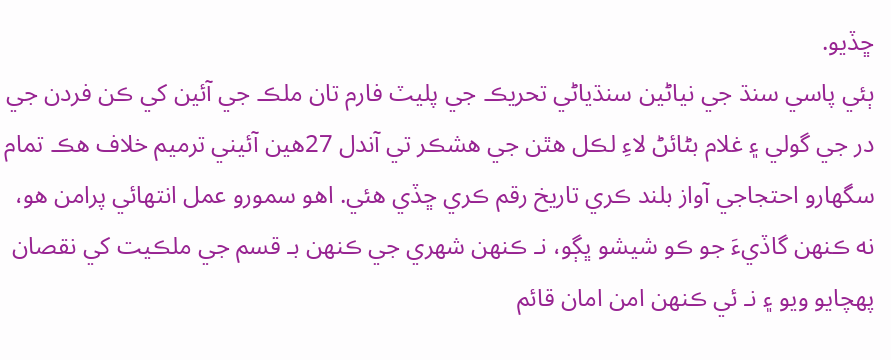ڇڏيو.
ٻئي پاسي سنڌ جي نياڻين سنڌياڻي تحريڪ جي پليٽ فارم تان ملڪ جي آئين کي ڪن فردن جي در جي گولي ۽ غلام بڻائڻ لاءِ لڪل ھٿن جي ھشڪر تي آندل 27ھين آئيني ترميم خلاف ھڪ تمام سگھارو احتجاجي آواز بلند ڪري تاريخ رقم ڪري ڇڏي ھئي. اھو سمورو عمل انتھائي پرامن ھو، نه ڪنھن گاڏيءَ جو ڪو شيشو ڀڳو، نـ ڪنھن شھري جي ڪنھن بـ قسم جي ملڪيت کي نقصان پھچايو ويو ۽ نـ ئي ڪنھن امن امان قائم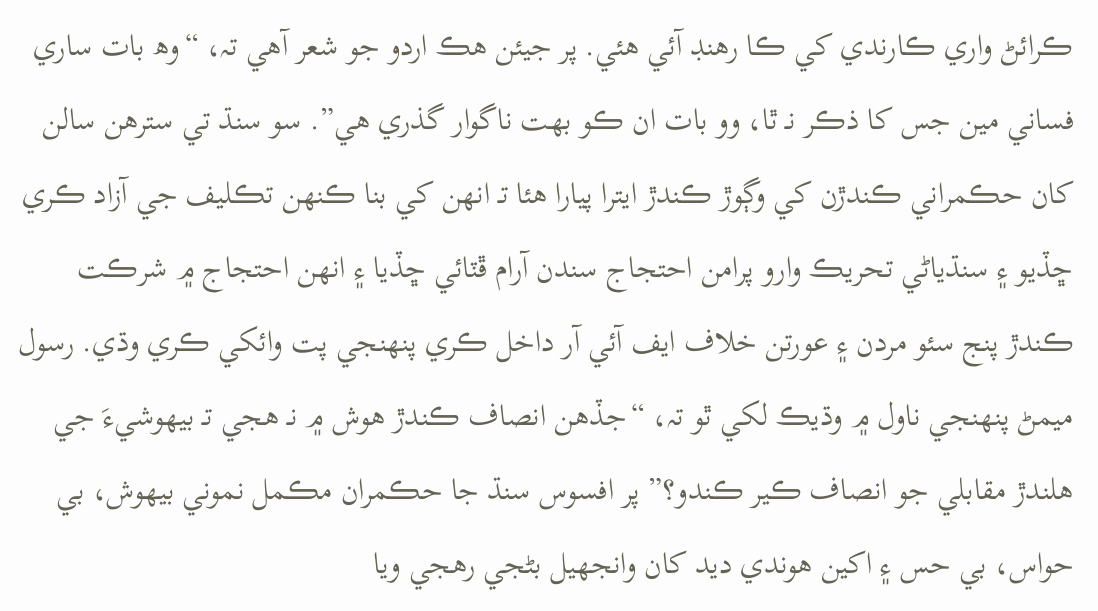ڪرائڻ واري ڪارندي کي ڪا رھنڊ آئي ھئي. پر جيئن ھڪ اردو جو شعر آھي تہ، “وھ بات ساري فساني مين جس کا ذڪر نـ ٿا، وو بات ان ڪو بھت ناگوار گذري ھي”. سو سنڌ تي سترھن سالن کان حڪمراني ڪندڙن کي وڳوڙ ڪندڙ ايترا پيارا ھئا تـ انھن کي بنا ڪنھن تڪليف جي آزاد ڪري ڇڏيو ۽ سنڌياڻي تحريڪ وارو پرامن احتجاج سندن آرام ڦٽائي ڇڏيا ۽ انھن احتجاج ۾ شرڪت ڪندڙ پنج سئو مردن ۽ عورتن خلاف ايف آئي آر داخل ڪري پنھنجي پت وائکي ڪري وڌي. رسول ميمڻ پنھنجي ناول ۾ وڌيڪ لکي ٿو تہ، “جڏھن انصاف ڪندڙ ھوش ۾ نـ ھجي تـ بيھوشيءَ جي ھلندڙ مقابلي جو انصاف ڪير ڪندو؟” پر افسوس سنڌ جا حڪمران مڪمل نموني بيھوش، بي حواس، بي حس ۽ اکين ھوندي ديد کان وانجھيل بڻجي رھجي ويا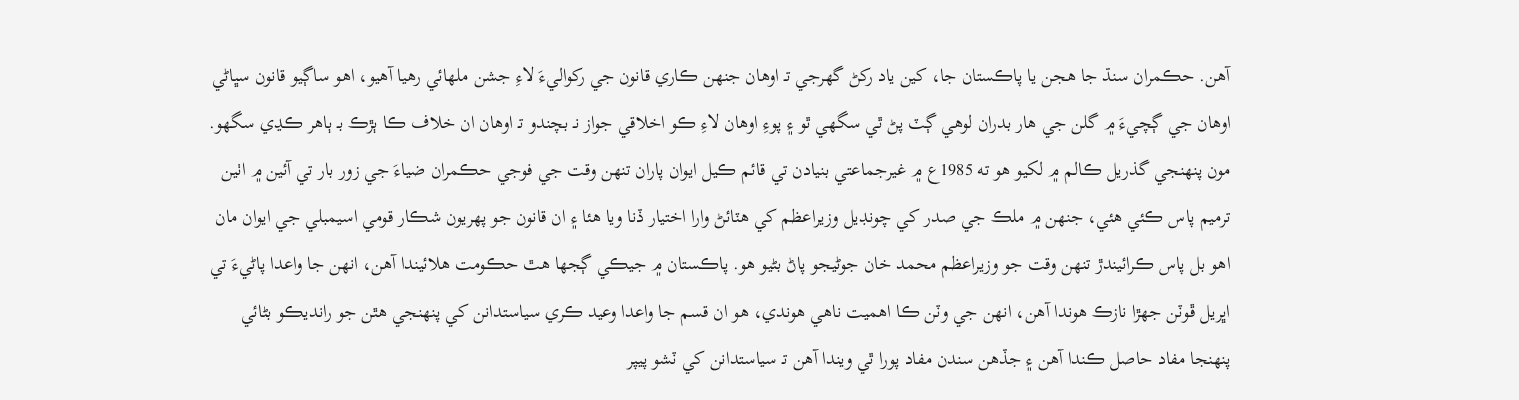آھن. حڪمران سنڌ جا ھجن يا پاڪستان جا، کين ياد رکڻ گھرجي تـ اوھان جنھن ڪاري قانون جي رکواليءَ لاءِ جشن ملهائي رھيا آھيو، اھو ساڳيو قانون سڀاڻي اوھان جي ڳچيءَ ۾ گلن جي ھار بدران لوھي ڳٽ پڻ ٿي سگھي ٿو ۽ پوءِ اوھان لاءِ ڪو اخلاقي جواز نـ بچندو تـ اوھان ان خلاف ڪا ٻڙڪ بـ ٻاھر ڪڍي سگھو.
مون پنھنجي گذريل ڪالم ۾ لکيو ھو ته 1985ع ۾ غيرجماعتي بنيادن تي قائم ڪيل ايوان پاران تنھن وقت جي فوجي حڪمران ضياءَ جي زور بار تي آئين ۾ اٺين ترميم پاس ڪئي ھئي، جنھن ۾ ملڪ جي صدر کي چونڊيل وزيراعظم کي ھٽائڻ وارا اختيار ڏنا ويا ھئا ۽ ان قانون جو پھريون شڪار قومي اسيمبلي جي ايوان مان اھو بل پاس ڪرائيندڙ تنھن وقت جو وزيراعظم محمد خان جوڻيجو پاڻ بڻيو ھو. پاڪستان ۾ جيڪي ڳجھا ھٿ حڪومت ھلائيندا آھن، انھن جا واعدا پاڻيءَ تي اڀريل ڦوٽن جھڙا نازڪ ھوندا آھن، انھن جي وٽن ڪا اھميت ناھي ھوندي، ھو ان قسم جا واعدا وعيد ڪري سياستدانن کي پنھنجي ھٿن جو رانديڪو بڻائي پنھنجا مفاد حاصل ڪندا آھن ۽ جڏھن سندن مفاد پورا ٿي ويندا آھن تـ سياستدانن کي ٽشو پيپر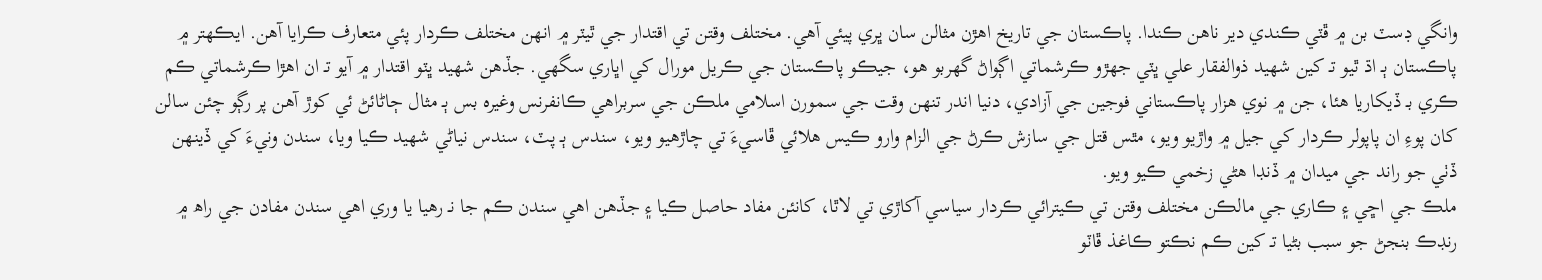وانگي ڊسٽ بن ۾ ڦٽي ڪندي دير ناھن ڪندا. پاڪستان جي تاريخ اھڙن مثالن سان ڀري پيئي آھي. مختلف وقتن تي اقتدار جي ٿيٽر ۾ انھن مختلف ڪردار پئي متعارف ڪرايا آھن. ايڪھتر ۾ پاڪستان ٻـ اڌ ٿيو تـ کين شھيد ذوالفقار علي ڀٽي جھڙو ڪرشماتي اڳواڻ گهربو ھو، جيڪو پاڪستان جي ڪريل مورال کي اڀاري سگھي. جڏھن شھيد ڀٽو اقتدار ۾ آيو تـ ان اھڙا ڪرشماتي ڪم ڪري بـ ڏيکاريا ھئا، جن ۾ نوي ھزار پاڪستاني فوجين جي آزادي، دنيا اندر تنھن وقت جي سمورن اسلامي ملڪن جي سربراھي ڪانفرنس وغيره بس ٻـ مثال ڄاڻائڻ ئي کوڙ آھن پر رڳو چئن سالن کان پوءِ ان پاپولر ڪردار کي جيل ۾ واڙيو ويو، مٿس قتل جي سازش ڪرڻ جي الزام وارو ڪيس ھلائي ڦاسيءَ تي چاڙھيو ويو، سندس ٻـ پٽ، سندس نياڻي شھيد ڪيا ويا، سندن ونيءَ کي ڏينھن ڏٺي جو راند جي ميدان ۾ ڏنڊا ھڻي زخمي ڪيو ويو.
ملڪ جي اڇي ۽ ڪاري جي مالڪن مختلف وقتن تي ڪيترائي ڪردار سياسي آکاڙي تي لاٿا، کانئن مفاد حاصل ڪيا ۽ جڏھن اھي سندن ڪم جا نـ رھيا يا وري اھي سندن مفادن جي راھ ۾ رنڊڪ بنجڻ جو سبب بڻيا تـ کين ڪم نڪتو ڪاغذ ڦاٽو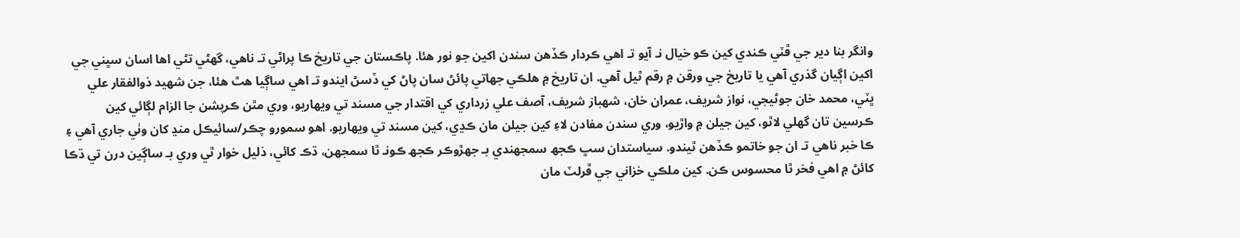وانگر بنا دير جي ڦٽي ڪندي کين ڪو خيال نـ آيو تـ اھي ڪردار ڪڏھن سندن اکين جو نور ھئا. پاڪستان جي تاريخ ڪا پراڻي تـ ناھي، گھڻي تڻي اھا اسان سڀني جي اکين اڳيان گذري آھي يا تاريخ جي ورقن ۾ رقم ٿيل آھي. ان تاريخ ۾ ھلڪي جھاتي پائڻ سان پاڻ کي ڏسڻ ايندو تـ اھي ساڳيا ھٿ ھئا، جن شھيد ذوالفقار علي ڀٽي، محمد خان جوڻيجي، نواز شريف، عمران خان، شھباز شريف، آصف علي زرداري کي اقتدار جي مسند تي ويھاريو، وري مٿن ڪرپشن جا الزام لڳائي کين ڪرسين تان گھلي لاٿو، کين جيلن ۾ واڙيو، وري سندن مفادن لاءِ کين جيلن مان ڪڍي، کين مسند تي ويھاريو. اھو سمورو چڪر/سائيڪل منڍ کان وٺي جاري آھي ۽ ڪا خبر ناھي تـ ان جو خاتمو ڪڏھن ٿيندو. سياستدان سڀ ڪجھ سمجھندي بـ جھڙوڪر ڪجھ ڪونـ ٿا سمجھن، ڌڪ کائي، ذليل خوار ٿي وري بـ ساڳين درن تي ڌڪا کائڻ ۾ اھي فخر ٿا محسوس ڪن. کين ملڪي خزاني جي ڦرلٽ مان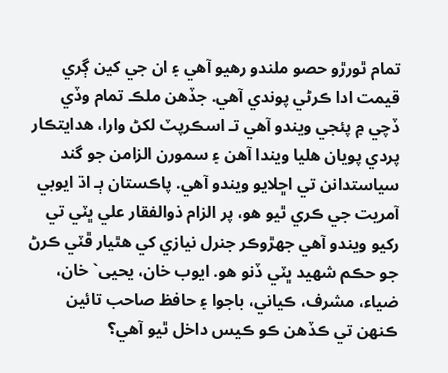تمام ٿورڙو حصو ملندو رھيو آھي ۽ ان جي کين ڳري قيمت ادا ڪرڻي پوندي آھي. جڏھن ملڪ تمام وڏي ڏچي ۾ پئجي ويندو آھي تـ اسڪرپٽ لکڻ وارا، ھدايتڪار پردي پويان ھليا ويندا آھن ۽ سمورن الزامن جو گند سياستدانن تي اڇلايو ويندو آھي. پاڪستان ٻـ اڌ ايوبي آمريت جي ڪري ٿيو ھو، پر الزام ذوالفقار علي ڀٽي تي رکيو ويندو آھي جھڙوڪر جنرل نيازي کي ھٿيار ڦٽي ڪرڻ جو حڪم شھيد ڀٽي ڏنو ھو. ايوب خان، يحيى` خان، ضياء، مشرف، ڪياني، باجوا ۽ حافظ صاحب تائين ڪنھن تي ڪڏھن ڪو ڪيس داخل ٿيو آھي؟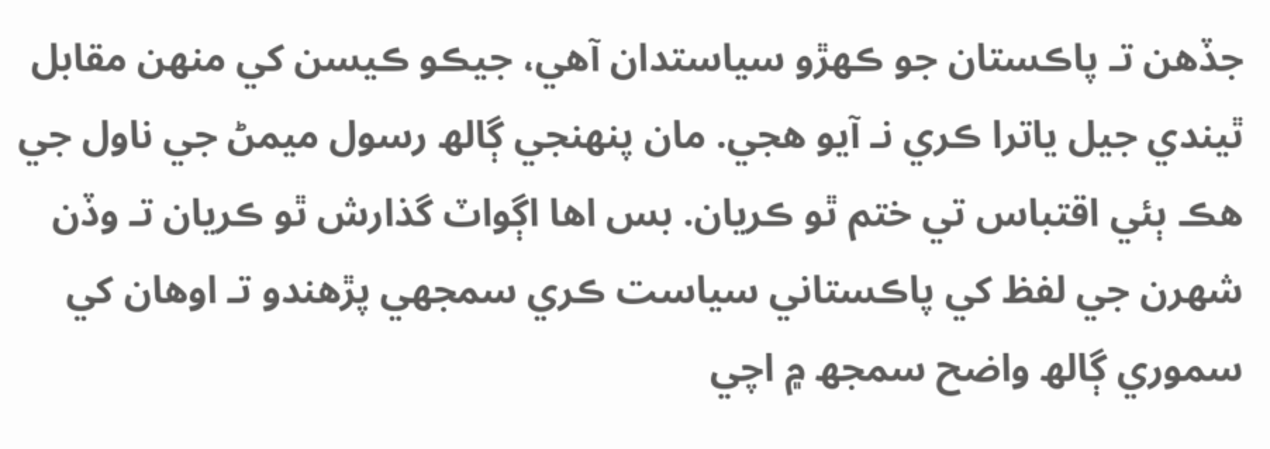جڏھن تـ پاڪستان جو ڪھڙو سياستدان آھي، جيڪو ڪيسن کي منھن مقابل ٿيندي جيل ياترا ڪري نـ آيو ھجي. مان پنھنجي ڳالھ رسول ميمڻ جي ناول جي ھڪ ٻئي اقتباس تي ختم ٿو ڪريان. بس اھا اڳواٽ گذارش ٿو ڪريان تـ وڏن شھرن جي لفظ کي پاڪستاني سياست ڪري سمجھي پڙھندو تـ اوھان کي سموري ڳالھ واضح سمجھ ۾ اچي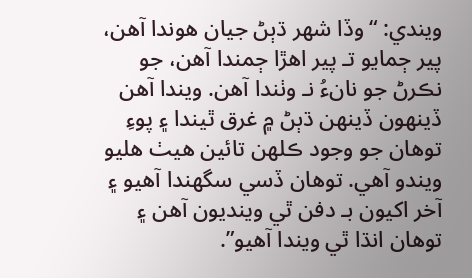ويندي: “وڏا شھر ڌٻڻ جيان ھوندا آھن، پير ڄمايو تـ پير اھڙا ڄمندا آھن، جو نڪرڻ جو نانءُ نـ وٺندا آھن. ويندا آھن ڏينھون ڏينھن ڌٻڻ ۾ غرق ٿيندا ۽ پوءِ توھان جو وجود ڪلھن تائين ھيٺ ھليو ويندو آھي. توھان ڏسي سگھندا آھيو ۽ آخر اکيون بـ دفن ٿي وينديون آھن ۽ توھان انڌا ٿي ويندا آھيو”.